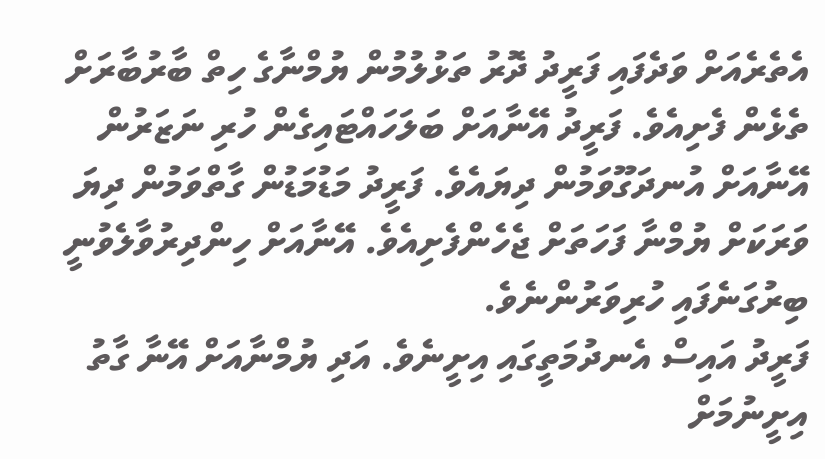އެތެރެއަށް ވަދެފައި ފަރީދު ދޮރު ތަޅުލުމުން ޔުމްނާގެ ހިތް ބާރުބާރަށް ތެޅެން ފެށިއެވެ. ފަރީދު އޭނާއަށް ބަލަހައްޓައިގެން ހުރި ނަޒަރުން އޭނާއަށް އުނދަގޫވަމުން ދިޔައެވެ. ފަރީދު މަޑުމަޑުން ގާތްވަމުން ދިޔަ ވަރަކަށް ޔުމްނާ ފަހަތަށް ޖެހެންފެށިއެވެ. އޭނާއަށް ހިންދިރުވާލެވުނީ ބިރުގަނެފައި ހުރިވަރުންނެވެ.
ފަރީދު އައިސް އެނދުމަތީގައި އިށީނެވެ. އަދި ޔުމްނާއަށް އޭނާ ގާތު އިށީނުމަށް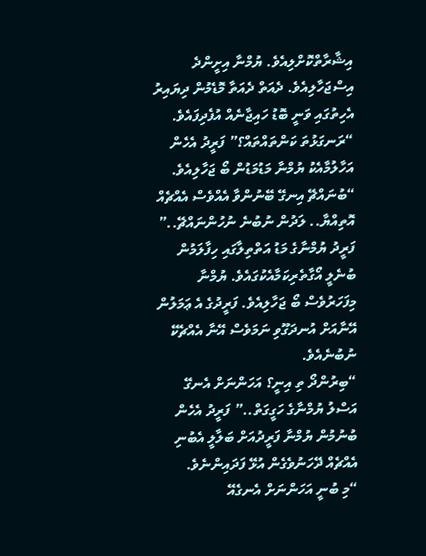އިޝާރާތްކޮށްލިއެވެ. ޔުމްނާ އިށީންދެ އިސްޖަހާލިއެވެ. ދެއަތް ދެއަތާ މޮޑެމުން ދިޔައިރު އެހިތުގައި ވަނީ ބޮޑު ހައިޖާނެއް އުފެދިފައެވެ.
“ރަނގަޅުތަ ކަންތައްތައް؟” ފަރީދު އެހެން އަހާލުމާއެކު ޔުމްނާ މަޑުމަޑުން ބޯ ޖަހާލިއެވެ.
“ބުނައްޗޭ އިނގޭ ބޭނުންވާ އެއްވެސް އެއްޗެއް އޮތިއްޔާ.. ލަދުން ނުބުނެ ނުހުންނައްޗޭ..” ފަރީދު ޔުމްނާގެ މަޑު އަތްތިލާގައި ހިފާލަމުން ބުނެލީ އޯގާތެރިކަމާއެކުގައެވެ. ޔުމްނާ މިފަހަރުވެސް ބޯ ޖަހާލިއެވެ. ފަރީދުގެ އެ ޢަމަލުން އޭނާއަށް އުނދަގޫވި ނަމަވެސް އޭނާ އެއްޗެކޭ ނުބުނެއެވެ.
“ބިރުންދޯ ތި އިނީ؟ އަހަންނަށް އެނގޭ އަސްލު ޔުމްނާގެ ހަގީގަތް..” ފަރީދު އެހެން ބުނުމުން ޔުމްނާ ފަރީދުއަށް ބަލާލީ އެބުނި އެއްޗެއް ދޭހަނުވެގެން އުޅޭ ފަދައިންނެވެ.
“މި ބުނީ އަހަންނަށް އެނގެއޭ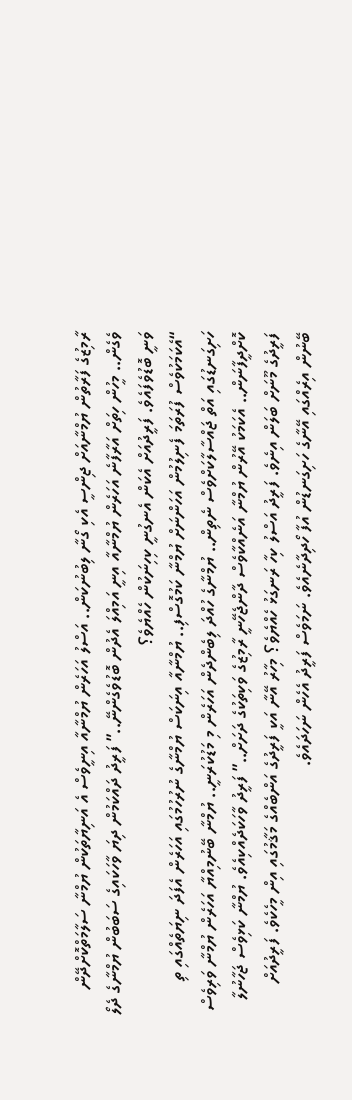ރާމިޒުގެ ފަރާތުން ޔުމްނާއަށް ޖިންސީ އެކި ގޯނާ ލިބުނުކަން.. އަސްލު އަހަރެން ޔުމްނާއާ އިނީވެސް އެ އަނިޔާތަކުން ޔުމްނާ ސަލާމަތްކޮށްދޭން ވެގެން.. މީހުން ހިތަށް އަރާފާނެ އަހަރެން ޔުމްނާއާ އިނީ އަމިއްލަ އެދުން ބޮޑުވެގެންނޭ..” ފަރީދު ދައްކަމުން ދިޔަ ވާހަކައިގެ ސަބަބުން ޔުމްނާގެ ދެލޯ ވަނީ ބޮޑުވެފައެވެ. ފަރީދުއަށް އެކަން އެނގުނީ ކިހިނަކުން ހެއްޔެވެ؟
“އެކަމަކުވެސް ފުރަތަމަ ފެނިލުމުން އަހަންނަށް ޔުމްނާ ކަމުގޮސްފި.. ޔުމްނާއާ އިނަކަސް ޔުމްނާގެ ނުރުހުމުގައި އަހަރެން އެފަދަ ނިޔަތެއްގައި ތި ހަށިގަނޑުގައި އަތް ޖައްސާލާކަށްވެސް ނެތިން.. ޔުމްނާގެ ހުއްދަ ލިބެންދެން އަހަރެން މި މަޑުކުރަނީ.. ޔުމްނާ ބޭނުމިއްޔާ އަހަރެން ޔުމްނާ ވަރިވެސް ކޮށްދީފާނަން.. އެކަމަކު އޭރުން ޔުމްނާ އަނެއްކާވެސް ދާންޖެހޭނީ ރާމިޒުގެ ވަކިތަކުގެ ދަށަށް..” ފަރީދު ވާހަކަދެއްކިއެވެ. ޔުމްނާ ކަޅިވެސް ޖަހާނުލާ ފަރީދުގެ މޫނަށް ބަލަން އިނެވެ. ފަރީދު އަސްލު ކިހާ ރަނގަޅު ހެއްޔެވެ؟ މިހާރު އޭނާ އަކީ ފަރީދުގެ އަންބެއްގެ މަޤާމުގައި އިން މީހެކެވެ. ފަރީދުއަށް ބޭނުން އިރެއްގައި އޭނާގެ ހަށިގަނޑުން އުފާ ހޯދިދާނެއެވެ. ނަމަވެސް ފަރީދު އެހެން ނަހަދައެވެ.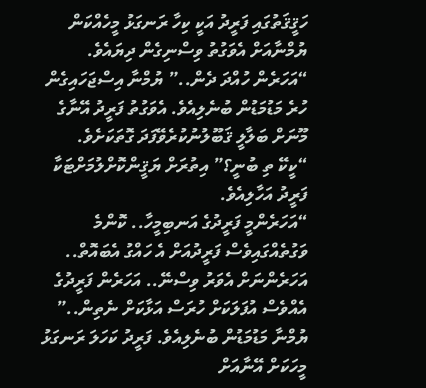ހަޤީޤަތުގައި ފަރީދު އަކީ ކިހާ ރަނގަޅު މީހެއްކަން ޔުމްނާއަށް އެވަގުތު ވިސްނިގެން ދިޔައެވެ.
“އަހަރެން ހުއްދަ ދެން..” ޔުމްނާ އިސްޖަހައިގެން ހުރެ މަޑުމަޑުން ބުނެލިއެވެ. އެވަގުތު ފަރީދު އޭނާގެ މޫނަށް ބަލާލީ ޤަބޫލުނުކުރެވޭފަދަ ގޮތަކަށެވެ.
“ކީކޭ ތި ބުނީ؟” އިތުރަށް ޔަޤީންކޮށްލުމަށްޓަކާ ފަރީދު އަހާލިއެވެ.
“އަހަރެންމީ ފަރީދުގެ އަނބިމީހާ.. ކޮންމެ ވަގުތެއްގައިވެސް ފަރީދުއަށް އެ ހައްގު އެބައޮތް.. އަހަރެންނަށް އެވަރު ވިސްނޭ.. އަހަރެން ފަރީދުގެ އެއްވެސް އުފަލަކަށް ހުރަސް އަޅާކަށް ނެތިން..” ޔުމްނާ މަޑުމަޑުން ބުނެލިއެވެ. ފަރީދު ކަހަލަ ރަނގަޅު މީހަކަށް އޭނާއަށް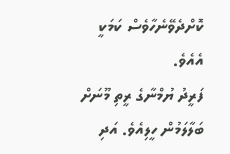ކޮށްދެވޭނެހާވެސް ކަމަކީ އެއެވެ.
ފަރީދު ޔުމްނާގެ ރީތި މޫނަށް ބަލާލަމުން ހީލިއެވެ. އަދި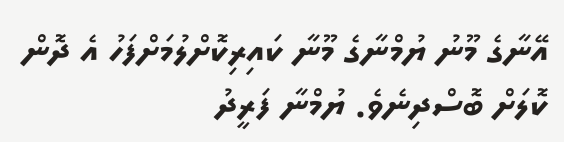އޭނާގެ މޫނު ޔުމްނާގެ މޫނާ ކައިރިކޮށްލުމަށްފަހު އެ ދޮން ކޮލަށް ބޮސްދިނެވެ. ޔުމްނާ ފަރީދު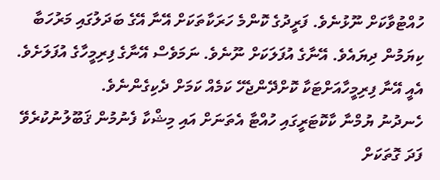ހުއްޓުވާކަށް ނޫޅުނެވެ. ފަރީދުގެ ކޮންމެ ހަރަކާތަކަށް އޭނާ އޭގެ ބަދަލުގައި މަރުހަބާ ކިޔަމުން ދިޔައެވެ. އޭނާގެ އުފަލަކަށް ނޫނެވެ. ނަމަވެސް އޭނާގެ ފިރިމީހާގެ އުފަލަށެވެ. އެއީ އޭނާ ފިރިމީހާއަށްޓަކާ ކޮށްދޭންޖެހޭ ކަމެއް ކަމަށް ދެކިގެންނެވެ.
ހެނދުނު ޔުމްނާ ކާކޮޓަރީގައި ހުއްޓާ އެތަނަށް އައި މިޝްކާ ފެނުމުން ޤަބޫލުނުކުރެވޭ ފަދަ ގޮތަކަށް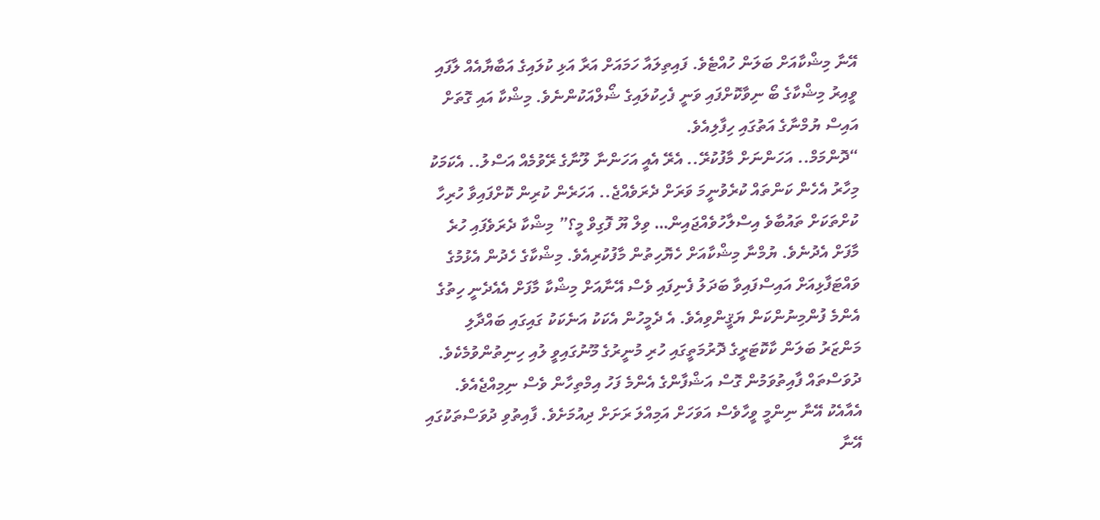އޭނާ މިޝްކާއަށް ބަލަން ހުއްޓެވެ. ފައިތިލައާ ހަމައަށް އަރާ އަޅި ކުލައިގެ އަބާޔާއެއް ލާފައި ވީއިރު މިޝްކާގެ ބޯ ނިވާކޮށްފައި ވަނީ ފެހިކުލައިގެ ޝޯލްއަކުންނެވެ. މިޝްކާ އައި ގޮތަށް އައިސް ޔުމްނާގެ އަތުގައި ހިފާލިއެވެ.
“ދޮންމަމް.. އަހަންނަށް މާފުކުރޭ.. އެރޭ އެއީ އަހަންނާ ލޫނާގެ ރޭވުމެއް އަސްލު.. އެކަމަކު މިހާރު އެހެން ކަންތައް ކުރެވުނީމަ ވަރަށް ދެރަވެއްޖެ.. އަހަރެން ކުރިން ކޮށްފައިވާ ހުރިހާ ކުށްތަކަށް ތައުބާވެ އިސްލާހުވެއްޖައިން… ވިލް ޔޫ ފޮގިވް މީ؟” މިޝްކާ ދެރަވެފައި ހުރެ މާފަށް އެދުނެވެ. ޔުމްނާ މިޝްކާއަށް ހެޔޮހިތުން މާފުކުރިއެވެ. މިޝްކާގެ ހެދުން އެޅުމުގެ ވައްޓަފާޅިއަށް އައިސްފައިވާ ބަދަލު ފެނިފައި ވެސް އޭނާއަށް މިޝްކާ މާފަށް އެއެދެނީ ހިތުގެ އެންމެ ފުންމިނުންކަން ޔަޤީންވިއެވެ. އެ ދެމީހުން އެކަކު އަނެކަކު ގައިގައި ބައްދާލި މަންޒަރު ބަލަން ކާކޮޓަރީގެ ދޮރުމަތީގައި ހުރި މުނީރުގެ މޫނުގައިވީ ލުއި ހިނިތުންވުމެކެވެ.
ދުވަސްތައް ފާއިތުވަމުން ގޮސް އަޝްފާންގެ އެންމެ ފަހު އިމްތިހާން ވެސް ނިމިއްޖެއެވެ. އެއާއެކު އޭނާ ނިންމީ ވީހާވެސް އަވަހަށް އަމިއްލަ ރަށަށް ދިއުމަށެވެ. ފާއިތުވި ދުވަސްތަކުގައި އޭނާ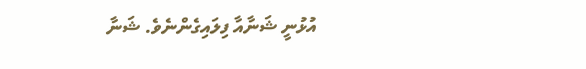އުޅުނީ ޝަނާއާ ފިލައިގެންނެވެ. ޝަނާ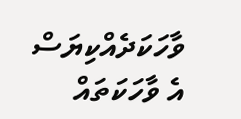ވާހަކަދެއްކިޔަސް އެ ވާހަކަތައް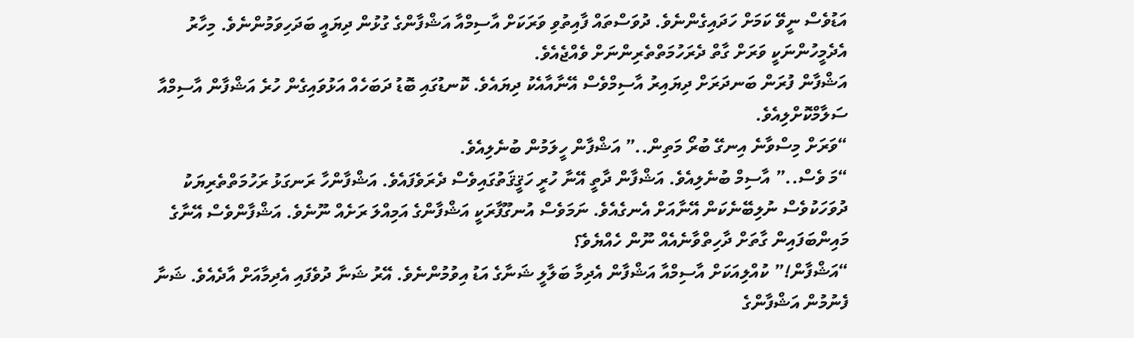އަޑުވެސް ނީވޭ ކަމަށް ހަދައިގެންނެވެ. ދުވަސްތައް ފާއިތުވި ވަރަކަށް އާސިމްއާ އަޝްފާންގެ ގުޅުން ދިޔައީ ބަދަހިވަމުންނެވެ. މިހާރު އެދެމީހުންނަކީ ވަރަށް ގާތް ދެރަހުމަތްތެރިންނަށް ވެއްޖެއެވެ.
އަޝްފާން ފުރަން ބަނދަރަށް ދިޔައިރު އާސިމްވެސް އޭނާއާއެކު ދިޔައެވެ. ކޮނޑުގައި ބޮޑު ދަބަހެއް އަޅުވައިގެން ހުރެ އަޝްފާން އާސިމްއާ ސަލާމްކޮށްލިއެވެ.
“ވަރަށް މިސްވާނެ އިނގޭ ބުރޯ މަތިން..” އަޝްފާން ހީލަމުން ބުނެލިއެވެ.
“މަ ވެސް..” އާސިމް ބުނެލިއެވެ. އަޝްފާން ދާތީ އޭނާ ހުރީ ހަޤީޤަތުގައިވެސް ދެރަވެފައެވެ. އަޝްފާންހާ ރަނގަޅު ރަހުމަތްތެރިޔަކު ދުވަހަކުވެސް ނުލިބޭނެކަން އޭނާއަށް އެނގެއެވެ. ނަމަވެސް އުނގޫފާރަކީ އަޝްފާންގެ އަމިއްލަ ރަށެއް ނޫނެވެ. އަޝްފާންވެސް އޭނާގެ މައިންބަފައިން ގާތަށް ދާހިތްވާނެއެއް ނޫން ހެއްޔެވެ؟
“އަޝްފާން!” ކުއްލިއަކަށް އާސިމްއާ އަޝްފާން އެދިމާ ބަލާލީ ޝަނާގެ އަޑު އިވުމުންނެވެ. އޭރު ޝަނާ ދުވެފައި އެދިމާއަށް އާދެއެވެ. ޝަނާ ފެނުމުން އަޝްފާންގެ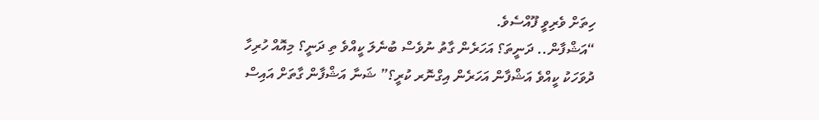ހިތަށް ވެރިވީ ފޫއްސެވެ.
“އަޝްފާން.. ދަނީތަ؟ އަހަރެން ގާތު ނުވެސް ބުނެލަ ކީއްވެ ތި ދަނީ؟ މިއޮއް ހުރިހާ ދުވަހަކު ކީއްވެ އަޝްފާން އަހަރެން އިގްނޮރ ކުރީ؟” ޝަނާ އަޝްފާން ގާތަށް އައިސް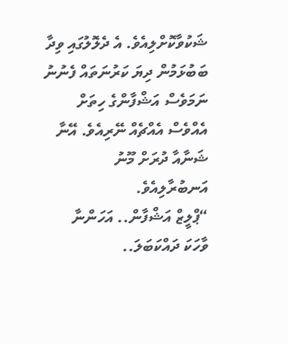ޝަކުވާކޮށްލިއެވެ. އެ ދެލޮލުގައި ވިދާ ބަބުޅަމުން ދިޔަ ކަރުނަތައް ފެނުނު ނަމަވެސް އަޝްފާންގެ ހިތަށް އެއްވެސް އެއްޗެއް ނޭރިއެވެ. އޭނާ ޝަނާއާ ދުރަށް މޫނު އަނބުރާލިއެވެ.
“ޕްލީޒް އަޝްފާން.. އަހަންނާ ވާހަކަ ދައްކަބަލަ..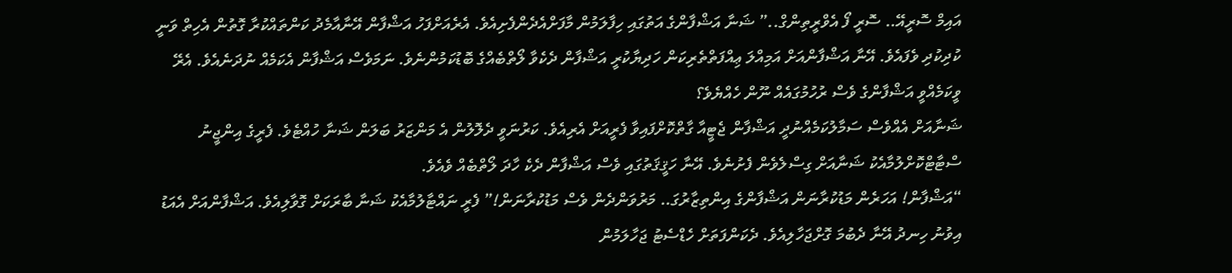އައިމް ސޮރީއޭ.. ސޮރީ ފޯ އެވްރީތިންގް..” ޝަނާ އަޝްފާންގެ އަތުގައި ހިފާލަމުން މާފަށްއެދެންފެށިއެވެ. އެރެއަށްފަހު އަޝްފާން އޭނާއާމެދު ކަންތައްކުރާ ގޮތުން އެހިތް ވަނީ ކުދިކުދި ވެފައެވެ. އޭނާ އަޝްފާންއަށް އަމިއްލަ ޢިއްފަތްތެރިކަން ހަދިޔާކުރީ އަޝްފާން ދެކެވާ ލޯތްބެއްގެ ބޮޑުކަމުންނެވެ. ނަމަވެސް އަޝްފާން އެކަމެއް ނުދަނެއެވެ. އެރޭ ވީކަމެއްވީ އަޝްފާންގެ ވެސް ރުހުމުގައެއް ނޫން ހެއްޔެވެ؟
ޝަނާއަށް އެއްވެސް ސަމާލުކަމެއްނުދީ އަޝްފާން ޖެޓީއާ ގާތްކޮށްފައިވާ ފެރީއަށް އެރިއެވެ. ކަރުނަވީ ދެލޮލުން އެ މަންޒަރު ބަލަން ޝަނާ ހުއްޓެވެ. ފެރީގެ އިންޖީނު ސްޓާޓްކޮށްލުމާއެކު ޝަނާއަށް ގިސްލެވެން ފެށުނެވެ. އޭނާ ހަޤީޤަތުގައި ވެސް އަޝްފާން ދެކެ ހާދަ ލޯތްބެއް ވެއެވެ.
“އަޝްފާން! އަހަރެން މަޑުކުރާނަން އަޝްފާންގެ އިންތިޒާރުގަ.. މަރުވަންދެން ވެސް މަޑުކުރާނަން!” ފެރީ ނައްޓާލުމާއެކު ޝަނާ ބާރަކަށް ގޮވާލިއެވެ. އަޝްފާންއަށް އެއަޑު އިވުނު ހިނދު އޭނާ ދެބުމަ ގޮށްޖަހާލިއެވެ. ދެކަންފަތަށް ހެޑްސެޓު ޖަހާލަމުން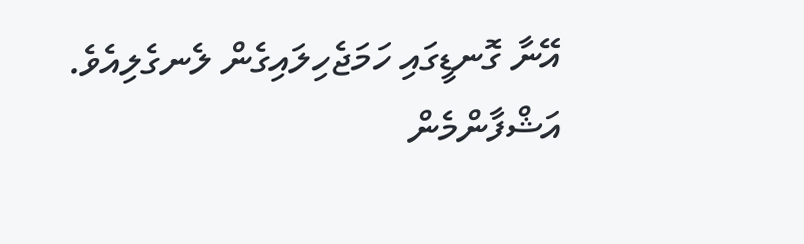އޭނާ ގޮނޑީގައި ހަމަޖެހިލައިގެން ލެނގެލިއެވެ.
އަޝްފާންމެން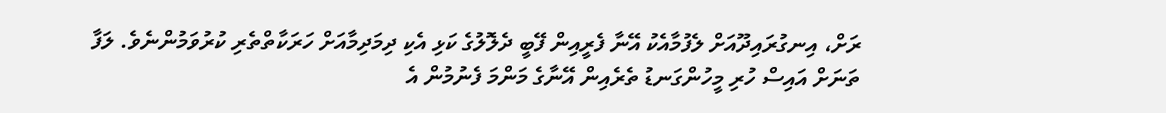ރަށް، އިނގުރައިދޫއަށް ލެފުމާއެކު އޭނާ ފެރީއިން ފޭބީ ދެލޮލުގެ ކަޅި އެކި ދިމަދިމާއަށް ހަރަކާތްތެރި ކުރުވަމުންނެވެ. ލަފާ ތަނަށް އައިސް ހުރި މީހުންގަނޑު ތެރެއިން އޭނާގެ މަންމަ ފެނުމުން އެ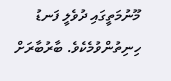މޫނުމަތީގައި ދުވެލީ ފަނޑު ހިނިތުންވުމެކެވެ. ބާރުބާރަށް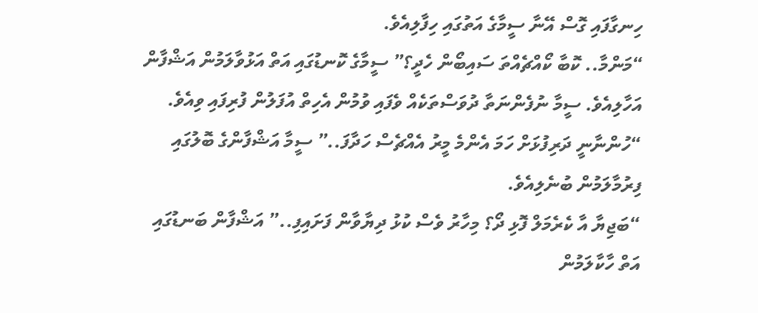ހިނގާފައި ގޮސް އޭނާ ސީމާގެ އަތުގައި ހިފާލިއެވެ.
“މަންމާ.. ކޮބާ ކޯއްޗެއްތަ ސައިބޯން ހެދީ؟” ސީމާގެ ކޮނޑުގައި އަތް އަޅުވާލަމުން އަޝްފާން އަހާލިއެވެ. ސީމާ ނުފެންނަތާ ދުވަސްތަކެއް ވެފައި ވުމުން އެހިތް އުފަލުން ފުރިފައި ވިއެވެ.
“ހުންނާނީ ދަރިފުޅަށް ހަމަ އެންމެ މީރު އެއްޗެސް ހަދާފަ..” ސީމާ އަޝްފާންގެ ބޮލުގައި ފިރުމާލަމުން ބުނެލިއެވެ.
“ބަޖިޔާ އާ ކެރެމަލް ފޮޅި ދޯ؟ މިހާރު ވެސް ކުޅު ދިޔާވާން ފަށައިފި..” އަޝްފާން ބަނޑުގައި އަތް ހާކާލަމުން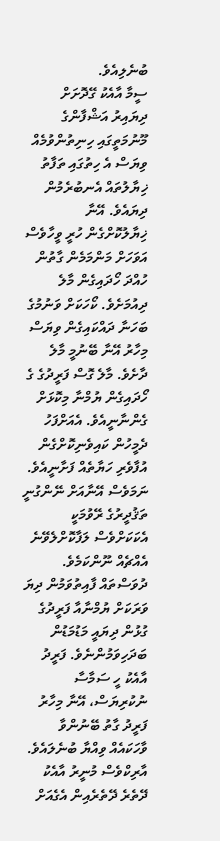ބުނެލިއެވެ.
ސީމާ އާއެކު ގޭދޮށަށް ދިޔައިރު އަޝްފާންގެ މޫނުމަތީގައި ހިނިތުންވުމެއް ވިޔަސް އެ ހިތުގައި ތަފާތު ޚިޔާލުތައް އެނބުރެމުން ދިޔައެވެ. އޭނާ ޚިޔާލުކޮށްގެން ހުރީ ވީހާވެސް އަވަހަށް މަންމަމެން ގާތުން ހުއްދަ ހޯދައިގެން މާލެ ދިއުމަށެވެ. ކޯހަކަށް ވަނުމުގެ ބަހަނާ ދައްކައިގެން ވިޔަސް މިހާރު އޭނާ ބޭނުމީ މާލެ ދާށެވެ. މާލެ ގޮސް ފަރީދުގެ ގެ ހޯދައިގެން ޔުމްނާ މިކޮޅަށް ގެންނާނީއެވެ. އެއަށްފަހު ދެމީހުން ކައިވެނިކޮށްގެން އުފާވެރި ހަޔާތެއް ފަށާނީއެވެ. ނަމަވެސް އޭނާއަށް ނޭންގުނީ ތަޤުދީރުގެ ރޭވުމަކީ އެކަކަށްވެސް ލަފާކޮށްލެވޭނެ އެއްޗެއް ނޫންކަމެވެ.
ދުވަސްތައް ފާއިތުވަމުން ދިޔަ ވަރަކަށް ޔުމްނާއާ ފަރީދުގެ ގުޅުން ދިޔައީ މަޑުމަޑުން ބަދަހިވަމުންނެވެ. ފަރީދު އާއެކު ހީ ސަމާސާ ނުކުރިޔަސް، އޭނާ މިހާރު ފަރީދު ގާތު ބޭނުންވާ ވާހަކައެއް ވިއްޔާ ބުނެލައެވެ. އާރިކްވެސް މުނީރު އާއެކު ދޭތެރެ ދޭތެރެއިން އެގެއަށް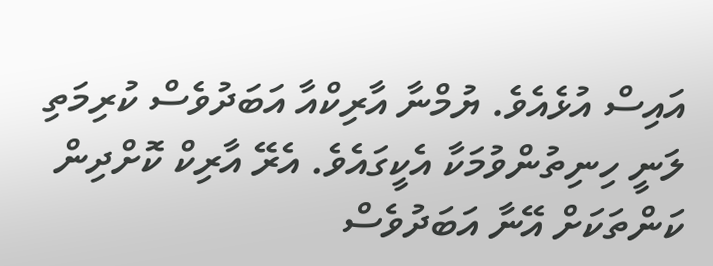އައިސް އުޅެއެވެ. ޔުމްނާ އާރިކްއާ އަބަދުވެސް ކުރިމަތި ލަނީ ހިނިތުންވުމަކާ އެކީގައެވެ. އެރޭ އާރިކް ކޮށްދިން ކަންތަކަށް އޭނާ އަބަދުވެސް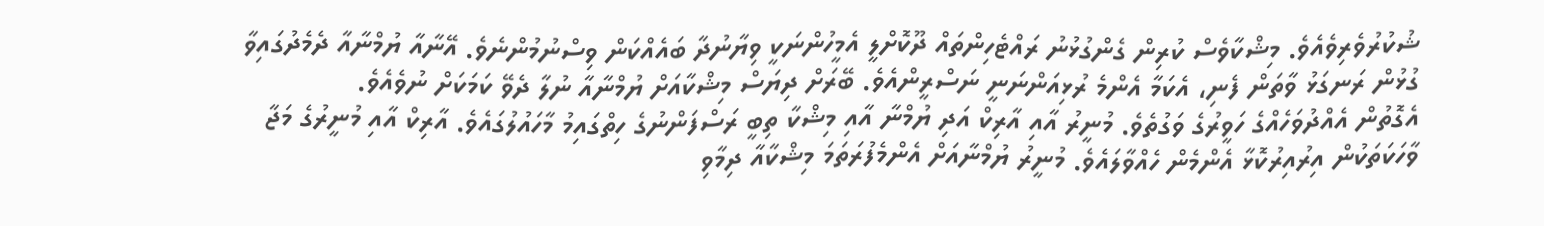ޝުކުރުވެރިވެއެވެ. މިޝްކާވެސް ކުރިން ގެންގުޅުނު ރައްޓެހިންތައް ދޫކޮށްލީ އެމީހުންނަކީ ވިޔާނުދާ ބައެއްކަން ވިސްނުމުންނެވެ. އޭނާއާ ޔުމްނާއާ ދެމެދުގައިވާ ގުޅުން ރަނގަޅު ވާތަން ފެނި، އެކަމާ އެންމެ ރުޅިއަންނަނީ ނަސްރީންއެވެ. ބޭރަށް ދިޔަސް މިޝްކާއަށް ޔުމްނާއާ ނުލާ ދެވޭ ކަމަކަށް ނުވެއެވެ.
އެގޮތުން އެއްދުވަހެއްގެ ހަވީރުގެ ވަގުތެވެ. މުނީރު އާއި އާރިކް އަދި ޔުމްނާ އާއި މިޝްކާ ތިބީ ރަސްފަންނުގެ ހިތްގައިމު މާހައުލުގައެވެ. އާރިކް އާއި މުނީރުގެ މަޖާ ވާހަކަތަކުން އިރުއިރުކޮޅާ އެންމެން ހެއްވާލައެވެ. މުނީރު ޔުމްނާއަށް އެންމެފުރަތަމަ މިޝްކާއާ ދިމާވި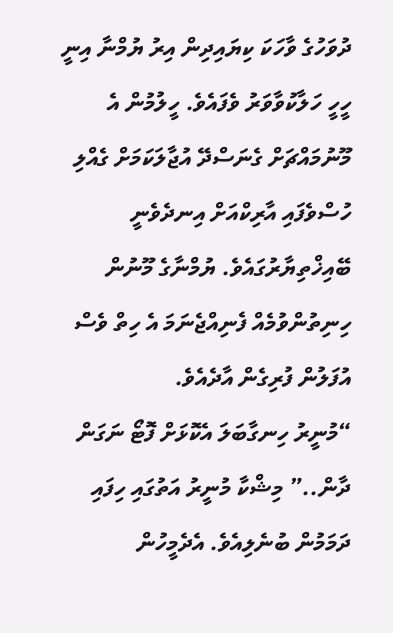ދުވަހުގެ ވާހަކަ ކިޔައިދިން އިރު ޔުމްނާ އިނީ ހީހީ ހަލާކުވާވަރު ވެފައެވެ. ހީލުމުން އެ މޫނުމައްޗަށް ގެނަސްދޭ އުޖާލަކަމަށް ގެއްލި ހުސްވެފައި އާރިކްއަށް އިނދެވެނީ ބޭއިޚްތިޔާރުގައެވެ. ޔުމްނާގެ މޫނުން ހިނިތުންވުމެއް ފެނިއްޖެނަމަ އެ ހިތް ވެސް އުފަލުން ފުރިގެން އާދެއެވެ.
“މުނީރު ހިނގާބަލަ އެކޮޅަށް ފޮޓޯ ނަގަން ދާން..” މިޝްކާ މުނީރު އަތުގައި ހިފައި ދަމަމުން ބުނެލިއެވެ. އެދެމީހުން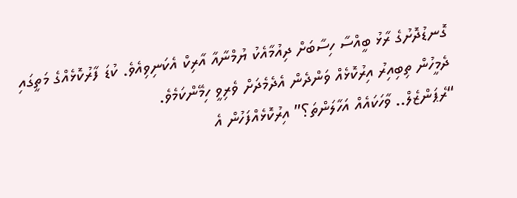ގޮނޑުދޮށުގެ ރާޅު ބީއްސާ ހިސާބަށް ދިއުމާއެކު ޔުމްނާއާ އާރިކް އެކަނިވިއެވެ. ކުޑަ ފާރުކޮޅެއްގެ މަތީގައި ދެމީހުން ތިބިއިރު އިރުކޮޅެއް ވަންދެން އެދެމެދަށް ވެރިވީ ހިމޭންކަމެވެ.
“ރެޕަންޒެލް.. ވާހަކައެއް އަހާލަންތަ؟” އިރުކޮޅެއްފަހުން އެ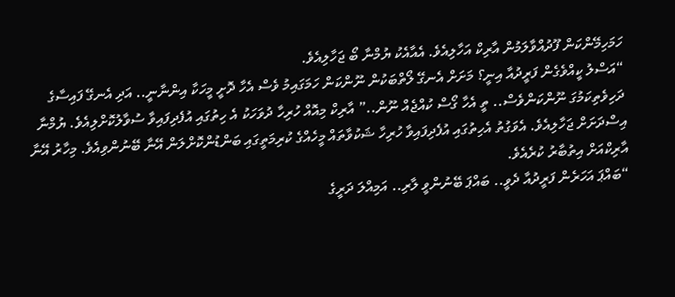ހަމަހިމޭންކަން ފޫދުއްވާލަމުން އާރިކް އަހާލިއެވެ. އެއާއެކު ޔުމްނާ ބޯ ޖަހާލިއެވެ.
“އަސްލު ކީއްވެގެން ފަރީދުއާ އިނީ؟ މަށަށް އެނގޭ ލޯތްބަކުން ނޫންކަން ހަމަގައިމު ވެސް އެހާ ދޮށީ މީހަކާ އިންނާނީ.. އަދި އެނގޭ ފައިސާގެ ދަހިވެތިކަމުގަ ނޫންކަންވެސް.. ތީ އެހާ ގޯސް ކުއްޖެއް ނޫން..” އާރިކް މިއޮއް ހުރިހާ ދުވަހަކު އެ ހިތުގައި އުފެދިފައިވާ ސުވާލުކޮށްލިއެވެ. ޔުމްނާ އިސްދަށަށް ޖަހާލިއެވެ. އެވަގުތު އެހިތުގައި އުފެދިފައިވާ ހުރިހާ ޝަކުވާތައް މީހެއްގެ ކުރިމަތީގައި ބަންޑުންކޮށްލަން އޭނާ ބޭނުންވިއެވެ. މިހާރު އޭނާ އާރިކްއަށް އިތުބާރު ކުރެއެވެ.
“ބައްޕަ އަހަރެން ފަރީދުއާ ދެވީ.. ބައްޕަ ބޭނުންވީ ލާރި.. އަމިއްލަ ދަރީގެ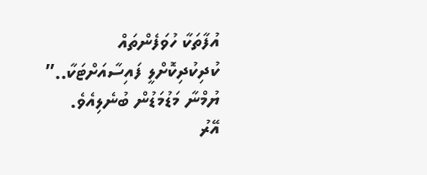އުފާތަކާ ހުވަފެންތައް ކުދިކުދިކޮށްލީ ފައިސާއަށްޓަކާ..” ޔުމްނާ މަޑުމަޑުން ބުނެލިއެވެ. އޭރު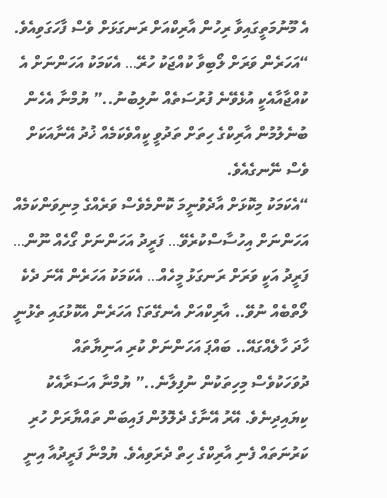އެ މޫނުމަތީގައިވާ ރިހުން އާރިކްއަށް ރަނގަޅަށް ވެސް ފާހަގަވިއެވެ.
“އަހަރެން ވަރަށް ލޯބިވާ ކުއްޖަކު ހުރޭ… އެކަމަކު އަހަންނަށް އެ ކުއްޖާއާއެކީ އުޅެވޭނެ ފުރުސަތެއް ނުލިބުނު..” ޔުމްނާ އެހެން ބުނެލުމުން އާރިކްގެ ހިތަށް ތަދުވީ ކީއްވެކަމެއް ޚުދު އޭނާއަކަށް ވެސް ނޭނގެއެވެ.
“އެކަމަކު މިކޮޅަށް އާދެވުނީމަ ކޮންމެވެސް ވަރެއްގެ މިނިވަންކަމެއް އަހަންނަށް އިހުސާސްކުރެވޭ… ފަރީދު އަހަންނަށް ގޯހެއް ނޫން… ފަރީދު އަކީ ވަރަށް ރަނގަޅު މީހެއް… އެކަމަކު އަހަރެން އޭނަ ދެކެ ލޯތްބެއް ނުވޭ.. އާރިކްއަށް އެނގޭތަ؟ އަހަރެން އެކޮޅުގައި ތެޅުނީ ހާދަ ހާލެއްގައޭ.. ބައްޕަ އަހަންނަށް ކުރި އަނިޔާތައް ދުވަހަކުވެސް މިހިތަކުން ނުފިލާނެ..” ޔުމްނާ އަސަރާއެކު ކިޔައިދިނެވެ. އޭރު އޭނާގެ ދެލޮލުން ފައިބަން ތައްޔާރަށް ހުރި ކަރުނަތައް ފެނި އާރިކްގެ ހިތް ދެރަވިއެވެ. ޔުމްނާ ފަރީދުއާ އިނީ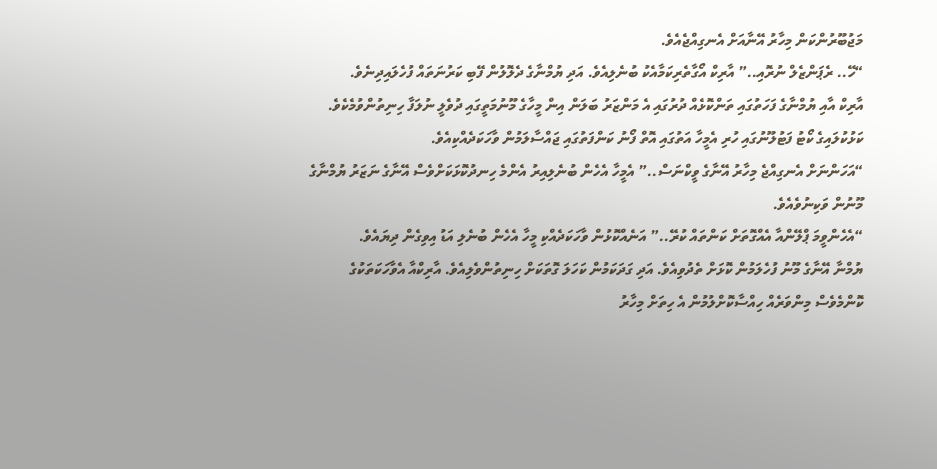މަޖުބޫރުންކަން މިހާރު އޭނާއަށް އެނގިއްޖެއެވެ.
“ހޭ.. ރެޕަންޒެލް ނުރޮއި..” އާރިކް އޯގާތެރިކަމާއެކު ބުނެލިއެވެ. އަދި ޔުމްނާގެ ދެލޮލުން ފޭބި ކަރުނަތައް ފުހެލައިދިނެވެ.
އާރިކް އާއި ޔުމްނާގެ ފަހަތުގައި ތަންކޮޅެއް ދުރުގައި އެ މަންޒަރު ބަލަން އިން މީހާގެ މޫނުމަތީގައި ދުވެލީ ނުލަފާ ހިނިތުންވުމެކެވެ. ކަޅުކުލައިގެ ކޯޓު ފަޓުލޫނުގައި ހުރި އެމީހާ އަތުގައި އޮތް ފޯނު ކަންފަތުގައި ޖައްސާލަމުން ވާހަކަދެއްކިއެވެ.
“އަހަންނަށް އެނގިއްޖެ މިހާރު އޭނާގެ ވީކްނަސް..” އެމީހާ އެހެން ބުނެލިއިރު އެންމެ ހިނދުކޮޅަކަށްވެސް އޭނާގެ ނަޒަރު ޔުމްނާގެ މޫނުން ވަކިނުވެއެވެ.
“އެހެންވީމަ ޕްލޭންއާ އެއްގޮތަށް ކަންތައް ކުރޭ..” އަނެއްކޮޅުން ވާހަކަދެއްކި މީހާ އެހެން ބުނެލި އަޑު އިވިގެން ދިޔައެވެ.
ޔުމްނާ އޭނާގެ މޫނު ފުހެލަމުން ކޮޅަށް ތެދުވިއެވެ. އަދި ގަދަކަމުން ކަހަލަ ގޮތަކަށް ހިނިތުންވެލިއެވެ. އާރިކްއާ އެވާހަކަތަކުގެ ކޮންމެވެސް މިންވަރެއް ހިއްސާކޮށްލުމުން އެ ހިތަށް މިހާރު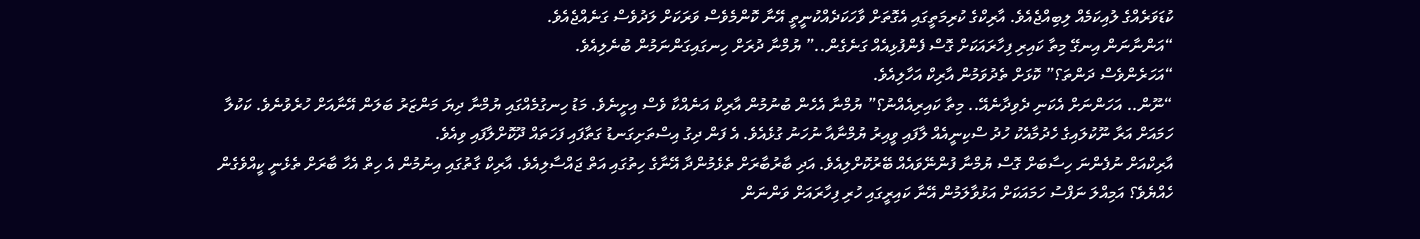ކުޑަވަރެއްގެ ލުއިކަމެއް ލިބިއްޖެއެވެ. އާރިކްގެ ކުރިމަތީގައި އެގޮތަށް ވާހަކަދެއްކުނީތީ އޭނާ ކޮންމެވެސް ވަރަކަށް ލަދުވެސް ގަނެއްޖެއެވެ.
“އަންނާނަން އިނގޭ މިތާ ކައިރި ފިހާރައަކަށް ގޮސް ފެންފުޅިއެއް ގަނެގެން..” ޔުމްނާ ދުރަށް ހިނގައިގަންނަމުން ބުނެލިއެވެ.
“އަހަރެންވެސް ދަންތަ؟” ކޮޅަށް ތެދުވަމުން އާރިކް އަހާލިއެވެ.
“ނޫން.. އަހަންނަށް އެކަނި ދެވިދާނެއޭ.. މިތާ ކައިރިއެއްނު؟” ޔުމްނާ އެހެން ބުނުމުން އާރިކް އަނެއްކާ ވެސް އިށީނެވެ. މަޑު ހިނގުމެއްގައި ޔުމްނާ ދިޔަ މަންޒަރު ބަލަން އޭނާއަށް ހުރެވުނެވެ. ކަކުލާ ހަމައަށް އަރާ ނޫކުލައިގެ ހެދުމާއެކު ހުދު ސްކިނީއެއް ލާފައި ވީއިރު ޔުމްނާއާ ނުހަނު ގުޅެއެވެ. އެ ފަން ދިގު އިސްތަށިގަނޑު ގަތާފައި ފަހަތައް ދޫކޮށްލާފައި ވިއެވެ.
އާރިކްއަށް ނުފެންނަ ހިސާބަށް ގޮސް ޔުމްނާ ފުންނޭވައެއް ބޭރުކޮށްލިއެވެ. އަދި ބާރުބާރަށް ތެޅެމުންދާ އޭނާގެ ހިތުގައި އަތް ޖައްސާލިއެވެ. އާރިކް ގާތުގައި އިނުމުން އެ ހިތް އެހާ ބާރަށް ތެޅެނީ ކީއްވެގެން ހެއްޔެވެ؟ އަމިއްލަ ނަފްސު ހަމައަކަށް އަޅުވާލަމުން އޭނާ ކައިރީގައި ހުރި ފިހާރައަށް ވަންނަން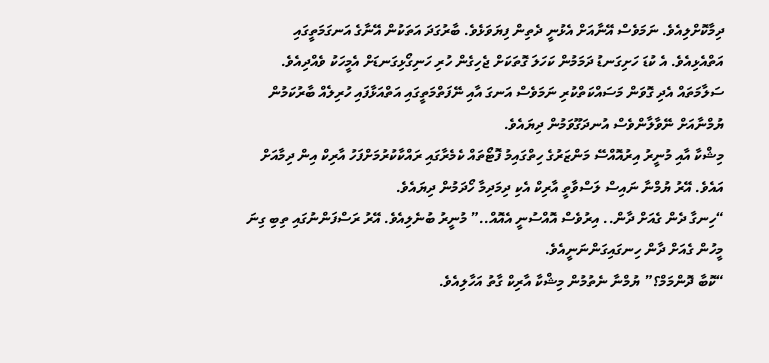ދިމާކޮށްލިއެވެ. ނަމަވެސް އޭނާއަށް އެޅުނީ ދެތިން ފިޔަވަޅެވެ. ބާރުގަދަ އަތަކުން އޭނާގެ އަނގަމަތީގައި އަތްއެޅިއެވެ. އެ ކުޑަ ހަށިގަނޑު ދަމަމުން ކަހަލަ ގޮތަކަށް ޖެހިގެން ހުރި ހަނިގޯޅިގަނޑަށް އެމީހަކު ވެއްދިއެވެ. ސަލާމަތައް އެދި ގޮވަން މަސައްކަތްކުރި ނަމަވެސް އަނގަ އާއި ނޭފަތްމަތީގައި އަތްއަޅާފައި ހުރިލެއް ބާރުކަމުން ޔުމްނާއަށް ނޭވާލާންވެސް އުނދަގޫވަމުން ދިޔައެވެ.
މިޝްކާ އާއި މުނީރު އިރުއޮއްސޭ މަންޒަރުގެ ހިތްގައިމު ފޮޓޯތައް ކެމެރާގައި ރައްކާކުރުމަށްފަހު އާރިކް އިން ދިމާއަށް އައެވެ. އޭރު ޔުމްނާ ނައިސް ލަސްވާތީ އާރިކް އެކި ދިމަދިމާ ހޯދަމުން ދިޔައެވެ.
“ހިނގާ ދެން ގެއަށް ދާން.. އިރުވެސް އޮއްސުނީ އެއޮއް..” މުނީރު ބުނެލިއެވެ. އޭރު ރަސްފަންނުގައި ތިބި ގިނަ މީހުން ގެއަށް ދާން ހިނގައިގަންނަނީއެވެ.
“ކޮބާ ދޮންމަމް؟” ޔުމްނާ ނެތުމުން މިޝްކާ އާރިކް ގާތު އަހާލިއެވެ.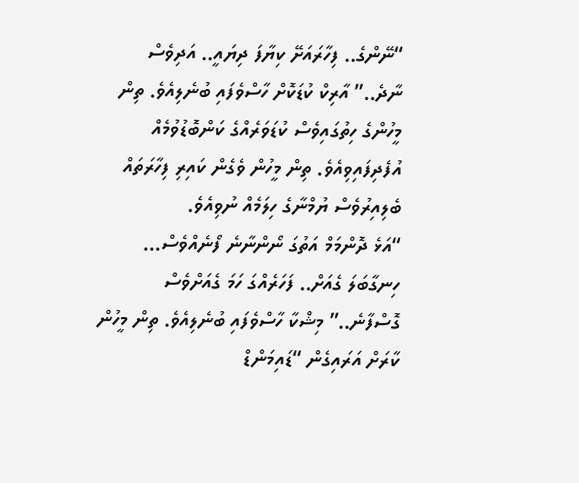“ނޭންގެ.. ފިހާރައަށޭ ކިޔާފަ ދިޔައީ.. އަދިވެސް ނާދެ..” އާރިކް ކުޑަކޮށް ހާސްވެފައި ބުނެލިއެވެ. ތިން މީހުންގެ ހިތުގައިވެސް ކުޑަވަރެއްގެ ކަންބޮޑުވުމެއް އުފެދިފައިވިއެވެ. ތިން މީހުން ވެގެން ކައިރި ފިހާރަތައް ބެލިއިރުވެސް ޔުމްނާގެ ހިލަމެއް ނުވިއެވެ.
“އަޅެ ދޮންމަމް އަތުގަ ނޯންނާނެ ފޯނެއްވެސް… ހިނގާބަލަ ގެއަށް.. ފަހަރެއްގަ ހަމަ ގެއަށްވެސް ގޮސްފާނެ..” މިޝްކާ ހާސްވެފައި ބުނެލިއެވެ. ތިން މީހުން ކާރަށް އަރައިގެން “ޑައިމަންޑް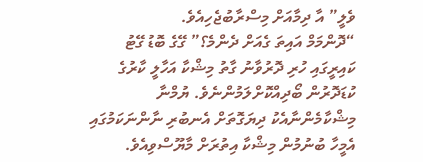ވެލީ” އާ ދިމާއަށް މިސްރާބުޖެހިއެވެ.
“ދޮންމަމް އައިތަ ގެއަށް ދެންމެ؟” ގޭގެ ބޮޑު ގޭޓު ކައިރީގައި ހުރި ދޮރުވާނު ގާތު މިޝްކާ އަހާލީ ކާރުގެ ކުޑަދޮރުން ބޯދިއްކޮށްލަމުންނެވެ. ޔުމްނާ މިޝްކާމެންނާއެކު ދިޔަގޮތަށް އެނބުރި ނާންނަކަމުގައި އެމީހާ ބުނުމުން މިޝްކާ އިތުރަށް މާޔޫސްވިއެވެ.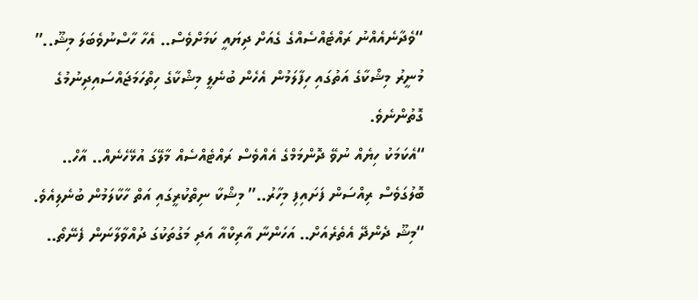“ވެދާނެއެއްނު ރައްޓެއްސެއްގެ ގެއަށް ދިޔައީ ކަމަށްވެސް.. އެހާ ހާސްނުވެބަލަ މިޝޫ..” މުނީރު މިޝްކާގެ އަތުގައި ހިފާލަމުން އެހެން ބުނެލީ މިޝްކާގެ ހިތްހަމަޖައްސައިދިނުމުގެ ގޮތުންނެވެ.
“އެކަމަކު ހިޔެއް ނުވޭ ދޮންމަމްގެ އެއްވެސް ރައްޓެއްސެއް މާލޭގަ އުޅޭހެނެއް.. އާހް.. ބޮލުގަވެސް ރިއްސަން ފަށައިފި މިހާރު..” މިޝްކާ ނިތްކުރީގައި އަތް ހާކާލަމުން ބުނެލިއެވެ.
“މިޝޫ ދެންދޭ އެތެރެއަށް.. އަހަންނާ އާރިކްއާ އަދި މަގުތަކުގަ ދުއްވާލާނަން ފެނޭތޯ..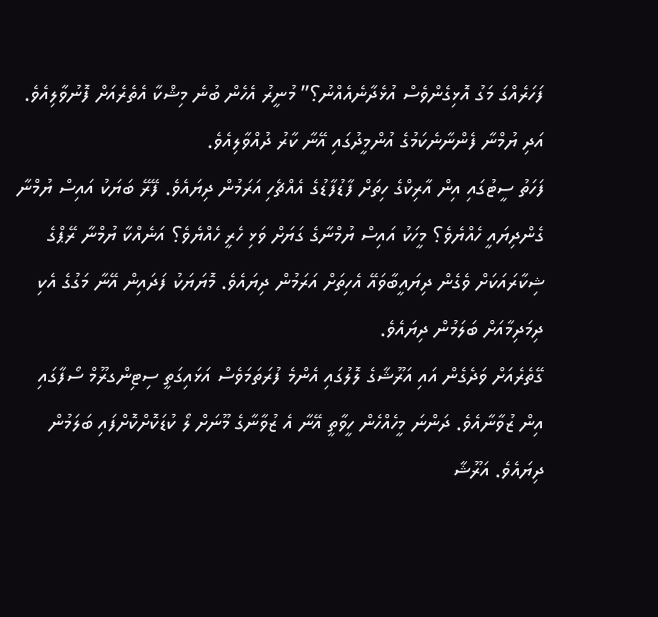ފަހަރެއްގަ މަގު އޮޅިގެންވެސް އުޅެދާނެއެއްނު؟” މުނީރު އެހެން ބުނެ މިޝްކާ އެތެރެއަށް ފޮނުވާލިއެވެ. އަދި ޔުމްނާ ފެންނާނެކަމުގެ އުންމީދުގައި އޭނާ ކާރު ދުއްވާލިއެވެ.
ފަހަތު ސީޓުގައި އިން އާރިކްގެ ހިތަށް ފާޑުފާޑުގެ އެއްޗެހި އަރަމުން ދިޔައެވެ. ފޭރޭ ބަޔަކު އައިސް ޔުމްނާ ގެންދިޔައީ ހެއްޔެވެ؟ މީހަކު އައިސް ޔުމްނާގެ ގަޔަށް ވަޅި ހެރީ ހެއްޔެވެ؟ އަނެއްކާ ޔުމްނާ ރޭޕްގެ ޝިކާރައަކަށް ވެގެން ދިޔައީބާވައޭ އެހިތަށް އަރަމުން ދިޔައެވެ. މޮޔަޔަކު ފަދައިން އޭނާ މަގުގެ އެކި ދިމަދިމާއަށް ބަލަމުން ދިޔައެވެ.
ގޭތެރެއަށް ވަދެގެން އައި އަރޫޝާގެ ލޮލުގައި އެންމެ ފުރަތަމަވެސް އަޅައިގަތީ ސިޓިންގރޫމް ސޯފާގައި އިން ޒުވާނާއެވެ. ދަންނަ މީހެއްހެން ހީވާތީ އޭނާ އެ ޒުވާނާގެ މޫނަށް ލޯ ކުޑަކޮށްކޮށްފައި ބަލަމުން ދިޔައެވެ. އަރޫޝާ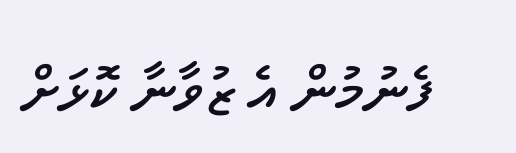ފެނުމުން އެ ޒުވާނާ ކޮޅަށް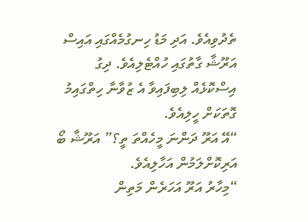ތެދުވިއެވެ. އަދި މަޑު ހިނގުމެއްގައި އައިސް އަރޫޝާ ގާތުގައި ހުއްޓެލިއެވެ. ދިގު އިސްކޮޅެއް ލިބިފައިވާ އެ ޒުވާނާ ހިތްގައިމު ގޮތަކަށް ހީލިއެވެ.
“އޭ އަރޫ ދަންނަ މީހެއްތަ ތީ؟” އަރޫޝާ ބޯ އަރިކޮށްލަމުން އަހާލިއެވެ.
“މިހާރު އަރޫ އަހަރެން މަތިން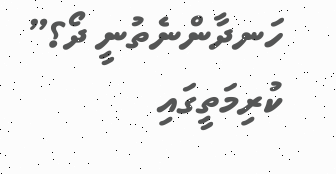ހަނދާންނެތުނީ ދޯ؟” ކުރިމަތީގައި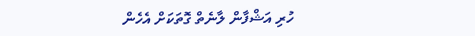ހުރި އަޝްފާން ލާނެތް ގޮތަކަށް އެހެން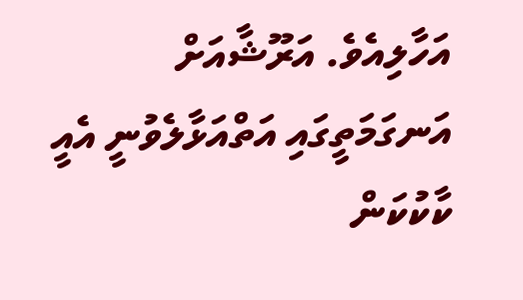އަހާލިއެވެ. އަރޫޝާއަށް އަނގަމަތީގައި އަތްއަޅާލެވުނީ އެއީ ކާކުކަން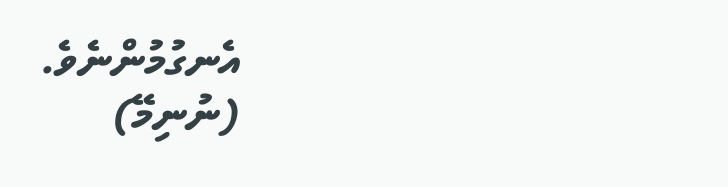އެނގުމުންނެވެ.
(ނުނިމޭ)